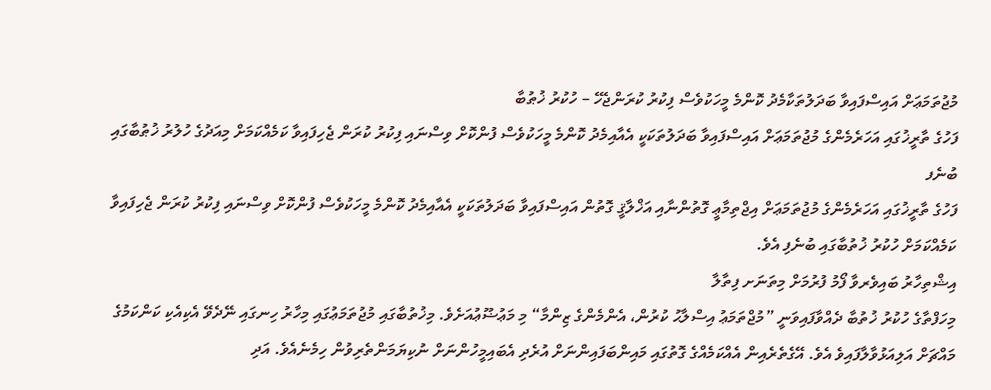މުޖުތަމަޢަށް އައިސްފައިވާ ބަދަލުތަކާމެދު ކޮންމެ މީހަކުވެސް ފިކުރު ކުރަންޖެހޭ – ހުކުރު ޚުޠުބާ
ފަހުގެ ތާރީޚުގައި އަހަރެމެންގެ މުޖުތަމަޢަށް އައިސްފައިވާ ބަދަލުތަކަކީ އެއާއިމެދު ކޮންމެ މީހަކުވެސް ފުންކޮށް ވިސްނައި ފިކުރު ކުރަން ޖެހިފައިވާ ކަމެއްކަމަށް މިއަދުގެ ހުލުރު ޚުޠުބާގައި ބުނެފ
ފަހުގެ ތާރީޚުގައި އަހަރެމެންގެ މުޖުތަމަޢަށް އިޖްތިމާޢީ ގޮތުންނާއި އަޚްލާޤީ ގޮތުން އައިސްފައިވާ ބަދަލުތަކަކީ އެއާއިމެދު ކޮންމެ މީހަކުވެސް ފުންކޮށް ވިސްނައި ފިކުރު ކުރަން ޖެހިފައިވާ ކަމެއްކަމަށް ހުކުރު ޚުތުބާގައި ބުނެފި އެވެ.
އިޝްތިހާރު ބައިވެރވާ ފޯމު ފުރުމަށް މިތަނަށ ފިތާލާ
މިހަފްތާގެ ހުކުރު ޚުތުބާ ދެއްވާފައިވަނީ ”މުޖްތަމަޢު އިސްލާޙު ކުރުން، އެންމެންގެ ޒިންމާ“ މި މަޢުޟޫޢުއަށެވެ. މިޚުތުބާގައި މުޖުތަމަޢުގައި މިހާރު ހިނގައި ނޭދެވޭ އެކިއެކި ކަންކަމުގެ މައްޗަށް އަލިއަޅުވާލާފައިވެ އެވެ. އޭގެތެރެއިން އެއްކަމެއްގެ ގޮތުގައި މައިންބަފައިންނަށް އުރެދި އެބައިމީހުންނަށް ނުކިޔަމަންތެރިވުން ހިމެނެއެވެ. އަދި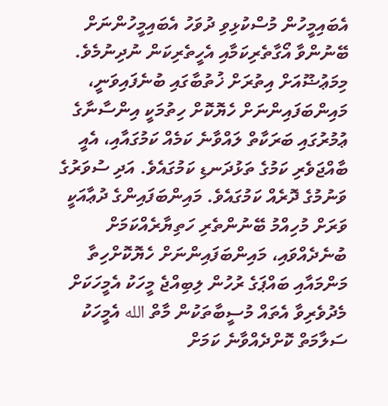އެބައިމީހުން މުސްކުޅިވި ދުވަހު އެބައިމީހުންނަށް ބޭނުންވާ އޯގާތެރިކަމާއި އެހީތެރިކަން ނުދިނުމެވެ.
މިމަޢުޟޫއަށް އިތުރަށް ޚުތުބާގައި ބުނެފައިވަނީ، މައިންބަފައިންނަށް ހެޔޮކޮށް ހިތުމަކީ އިންސާނާގެ ޢުމުރުގައި ބަރަކާތް ލައްވާނެ ކަމެއް ކަމުގައާއި، އެއީ ބާއްޖަވެރި ކަމުގެ ތަޅުދަނޑި ކަމުގައެވެ. އަދި ސުވަރުގެ ވަނުމުގެ ދޮރެއް ކަމުގައެވެ. މައިންބަފައިންގެ ދުޢާއަކީ ވަރަށް މުހިއްމު ބޭނުންތެރި ހަތިޔާރެއްކަމަށް ބުނެދެއްވައި، މައިންބަފައިންނަށް ހެޔޮކޮށްހިތާ މަންމައާއި ބައްޕަގެ ރުހުން ލިބިއްޖެ މީހަކު އެމީހަކަށް މެދުވެރިވާ އެތައް މުސީބާތަކުން މާތް الله އެމީހަކު ސަލާމަތް ކޮށްދެއްވާނެ ކަމަށް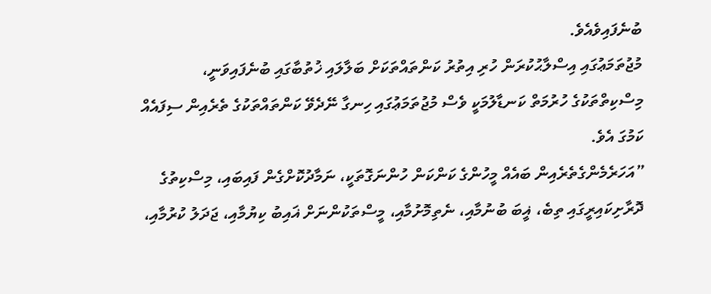ބުނެފައިވެއެވެ.
މުޖުތަމަޢުގައި އިސްލާޙުކުރަން ހުރި އިތުރު ކަންތައްތަކަށް ބަލާލައި ޚުތުބާގައި ބުނެފައިވަނީ، މިސްކިތްތަކުގެ ހުރުމަތް ކަނޑާލުމަކީ ވެސް މުޖުތަމަޢުގައި ހިނގާ ނޭދެވޭ ކަންތައްތަކުގެ ތެރެއިން ސިފައެއް ކަމުގަ އެވެ.
”އަހަރެމެންގެތެރެއިން ބައެއް މީހުންގެ ކަންކަން ހުންނަގޮތަކީ، ނަމާދުކޮށްގެން ފައިބައި، މިސްކިތުގެ ދޮރާށިކައިރީގައި ތިބެ، ޣީބަ ބުނުމާއި، ނެތިމޮށުމާއި، މީސްތަކުންނަށް ޣައިބު ކިޔުމާއި، ޖަދަލު ކުރުމާއި،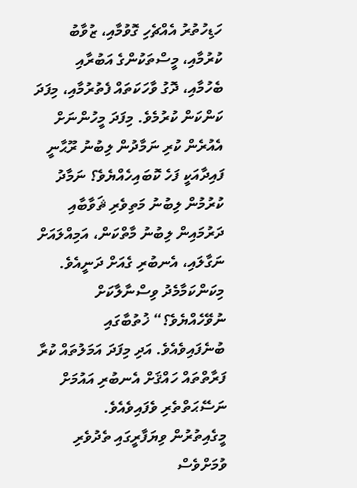ހަޑިހުތުރު އެއްޗެހި ގޮވުމާއި، ޒުވާބު ކުރުމާއި، މީސްތަކުންގެ އަބުރާއި ބެހުމާއި، ދޮގު ވާހަކަތައް ފެތުރުމާއި، މިފަދަ ކަންކަން ކުރުމެވެ. މިފަދަ މީހުންނަށް އެއުރެން ކުރި ނަމާދުން ލިބުނު ރޫޙާނީ ފައިދާއަކީ ފަހެ ކޮބައިހެއްޔެވެ؟ ނަމާދު ކުރުމުން ލިބުނު މަތިވެރި ޘަވާބާއި ދަރުމައިން ލިބުނު މާތްކަން، އަމިއްލައަށް ނަގާލައި، އެނބުރި ގެއަށް ދަނީއެވެ. މިކަންކަމާމެދު ވިސްނާލާކަށް ނުވޭހެއްޔެވެ؟“ ޚުތުބާގައި ބުނެފައިވެއެވެ. އަދި މިފަދަ އަމަލުތައް ކުރާ ފަރާތްތައް ހައްޤަށް އެނބުރި އައުމަށް ނަސޭޙަތްތެރި ވެފައިވެއެވެ.
މީގެއިތުރުން ވިޔަފާރީގައި ތެދުވެރި ވުމަށްވެސް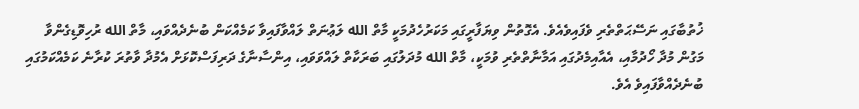ޚުތުބާގައި ނަސޭޙަތްތެރި ވެފައިވެއެވެ. އެގޮތުން ވިޔަފާރީގައި މަކަރުހެދުމަކީ މާތް الله ލަޢުނަތް ލައްވާފައިވާ ކަމެއްކަން ބުނެދެއްވައި، މާތް الله ރުހިވޮޑިގެންވާ މަގުން މުދާ ހޯދުމާއި، އެއާއިމެދުގައި އަމާނާތްތެރި ވުމަކީ، މާތް الله މުދަލުގައި ބަރަކާތް ލައްވަވައި، އިންސާނާގެ ދަރިފަސްކޮޅަށް އެމުދާ ވާތުރަ ކުރާނެ ކަމެއްކަމުގައި ބުނެދެއްވާފައިވެ އެވެ.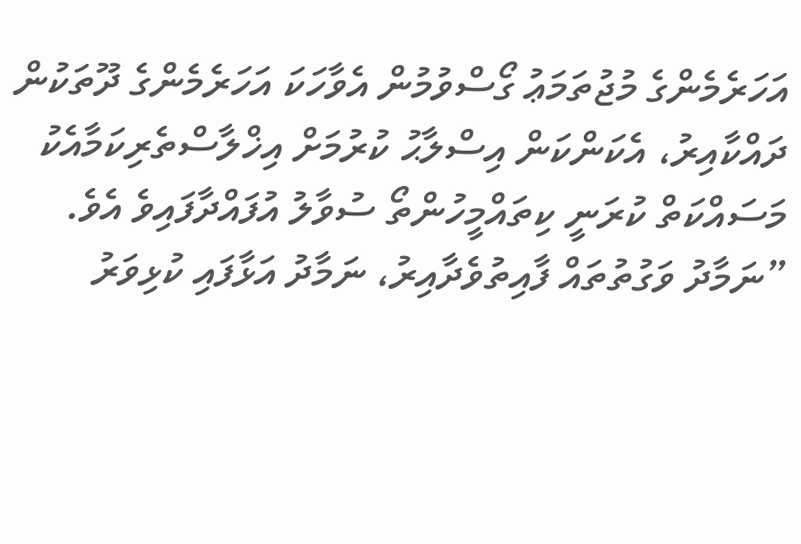އަހަރެމެންގެ މުޖުތަމަޢު ގޯސްވުމުން އެވާހަކަ އަހަރެމެންގެ ދޫތަކުން ދައްކާއިރު، އެކަންކަން އިސްލާޙު ކުރުމަށް އިޚްލާސްތެރިކަމާއެކު މަސައްކަތް ކުރަނީ ކިތައްމީހުންތޯ ސުވާލު އުފައްދާފައިވެ އެވެ.
”ނަމާދު ވަގުތުތައް ފާއިތުވެދާއިރު، ނަމާދު އަޅާފައި ކުޅިވަރު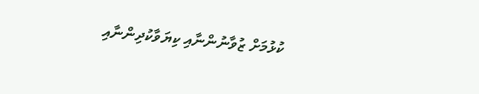ކުޅުމަށް ޒުވާނުންނާއި ކިޔަވާކުދިންނާއި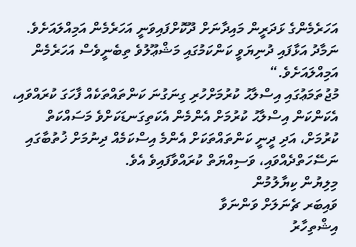އަހަރެމެންގެ ޅަދަރީން މައިދާނަށް ދޫކޮށްފައިވަނީ އަހަރެމެން އަމިއްލައަށެވެ. ނަމާދު އަޅާފައި ދުނިޔަވީ ކަންކަމުގައި މަޝްޢޫލުވެ ތިބެނީވެސް އަހަރެމެން އަމިއްލައަށެވެ.“
މުޖުތަމަޢުގައި އިސްލާޙު ކުރުމަށްހުރި ގިނަގުނަ ކަންތައްތަކެއް ފާހަގަ ކުރައްވައި، އެކަންކަން އިސްލާޙު ކުރުމަށް އެންމެން އެކަތިގަނޑަކަށްވެ މަސައްކަތް ކުރުމަށް، އަދި ދީނީ ކަންތައްތަކަށް އެންމެ އިސްކަމެއް ދިނުމަށް ޚުތުބާގައި ނަސޭހަތްދެއްވައި، ވަސިއްޔަތް ކުރައްވާފައިވެ އެވެ.
މިލިޔުން ކިޔާލުމުން
ވައިބަރ ޗެނަލަށް ވަންނަވާ
އިޝްތިހާރު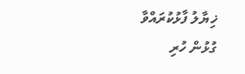ޚިޔާލު ފާޅުކުރައްވާ
ގުޅުން ހުރި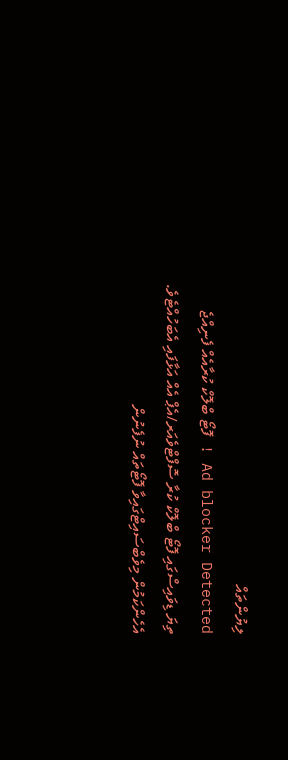ލިޔުންތައް
Ad blocker Detected ! ފޮޓޯ ބްލޮކް ކުރާއެއް ފެނިއްޖެ
ތިޔަ ޑިވައިސްގައި ފޮޓޯ ބްލޮކް ކުރާ ސޮފްޓްވެއަރ/އެޕް އެއް އަޅާފައި އެބަހުއްޓެވެ. އެހެންކަމުން މިވެބްސައިޓްގައިވާ ފޮޓޯތައް ނުފެނުން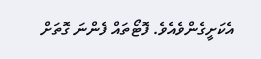އެކަށީގެންވެއެވެ. ފޮޓޯތައް ފެންނަ ގޮތަށް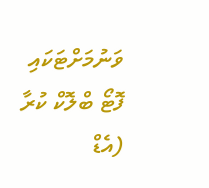ވަނުމަށްޓަކައި ފޮޓޯ ބްލޮކް ކުރާ (އެޑް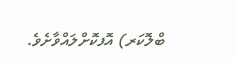ބްލޮކަރ) އޮފކޮށްލައްވާށެވެ.